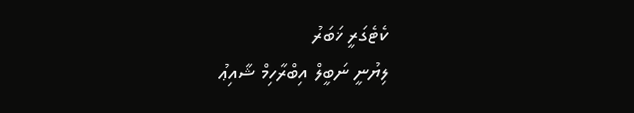ކެޓެގަރީ ޚަބަރު
ލިޔުނީ ނަބީލް އިބްރާހިމް ޝާއިޢު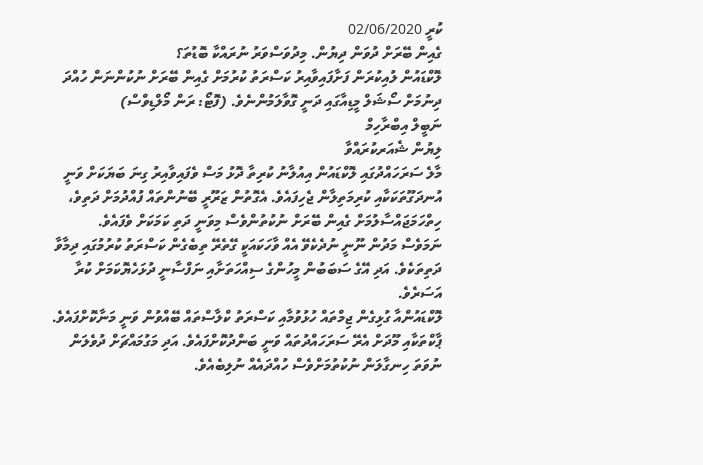ކުރީ 02/06/2020
ގެއިން ބޭރަށް ދުވަން ދިޔުން. މިދުވަސްވަރު ނުރައްކާ ބޮޑުތަ؟
ލޮކްޑައުން ލުއިކުރަން ފަށާފައިވާއިރު ކަސްރަތު ކުރުމަށް ގެއިން ބޭރަށް ނުކުންނަން ހުއްދަ ދިނުމަށް ސޯޝަލް މީޑިއާގައި ދަނީ ގޮވާލަމުންނެވެ. (ފޮޓޯ: ރަން މޯލްޑިވްސް)
ނަބީލް އިބްރާހިމް
ލިޔުން ޝެއަރކުރައްވާ
މާލެ ސަރަހައްދުގައި ލޮކްޑައުން އިއުލާނު ކުރިތާ ދޮޅު މަސް ވެފައިވާއިރު ގިނަ ބަޔަކަށް ވަނީ އުނދަގޫތަކަކާއި ކުރިމަތިލާން ޖެހިފައެވެ. އެގޮތުން ޒަރޫރީ ބޭނުންތައް ފުއްދުމަށް ދަތިވެ، ހިތްހަމަޖައްސާލުމަށް ގެއިން ބޭރަށް ނުކުތުންވެސް މިވަނީ ދަތި ކަމަކަށް ވެފައެވެ.
ނަމަވެސް މަދުން ނޫނީ ނުދެކެވޭ އެއް ވާހަކައަކީ ގޭތެރޭ ތިބެގެން ކަސްރަތު ކުރުމުގައި ދިމާވާ ދަތިތަކެވެ. އަދި އޭގެ ސަބަބުން މީހުންގެ ސިއްހަތަށާއި ނަފްސާނީ ދުޅަހެޔޮކަމަށް ކުރާ އަސަރެވެ.
ލޮކްޑައުންއާ ގުޅިގެން ޖިމްތައް ހުޅުވުމާއި ކަސްރަތު ކްލާސްތައް ބޭއްވުން ވަނީ މަނާކޮށްފައެވެ. ޕާކްތަކާއި މޫދަށް އެރޭ ސަރަހައްދުތައް ވަނީ ބަންދުކޮށްފައެވެ. އަދި މަގުމައްޗަށް ދުވެލަން ނުވަތަ ހިނގާލަން ނުކުތުމަށްވެސް ހުއްދައެއް ނުލިބެއެވެ.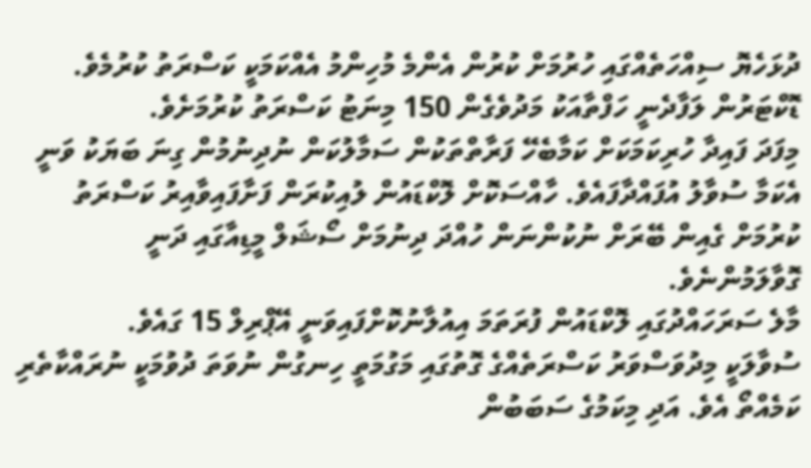ދުޅަހެޔޮ ސިއްހަތެއްގައި ހުރުމަށް ކުރުން އެންމެ މުހިންމު އެއްކަމަކީ ކަސްރަތު ކުރުމެވެ. ޑޮކްޓަރުން ލަފާދެނީ ހަފްތާއަކު މަދުވެގެން 150 މިނަޓު ކަސްރަތު ކުރުމަށެވެ.
މިފަދަ ފައިދާ ހުރިކަމަކަށް ކަމާބެހޭ ފަރާތްތަކުން ސަމާލުކަން ނުދިނުމުން ގިނަ ބަޔަކު ވަނީ އެކަމާ ސުވާލު އުފައްދާފައެވެ. ހާއްސަކޮށް ލޮކްޑައުން ލުއިކުރަން ފަށާފައިވާއިރު ކަސްރަތު ކުރުމަށް ގެއިން ބޭރަށް ނުކުންނަން ހުއްދަ ދިނުމަށް ސޯޝަލް މީޑިއާގައި ދަނީ ގޮވާލަމުންނެވެ.
މާލެ ސަރަހައްދުގައި ލޮކްޑައުން ފުރަތަމަ އިއުލާނުކޮށްފައިވަނީ އޭޕްރިލް 15 ގައެވެ.
ސުވާލަކީ މިދުވަސްވަރު ކަސްރަތެއްގެ ގޮތުގައި މަގުމަތީ ހިނގުން ނުވަތަ ދުވުމަކީ ނުރައްކާތެރި ކަމެއްތޯ އެވެ. އަދި މިކަމުގެ ސަބަބުން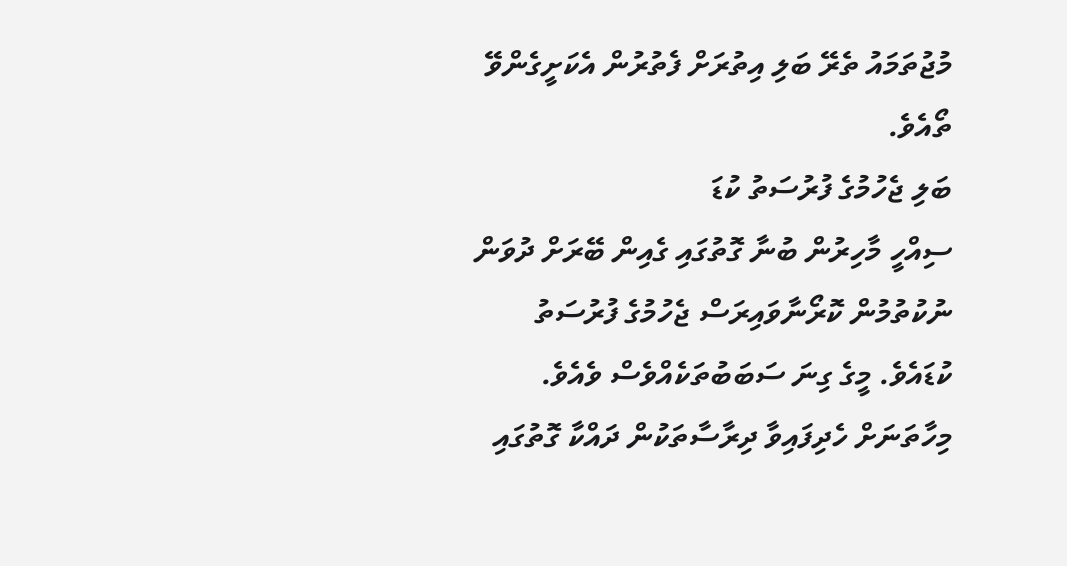މުޖުތަމައު ތެރޭ ބަލި އިތުރަށް ފެތުރުން އެކަށީގެންވޭ ތޯއެވެ.
ބަލި ޖެހުމުގެ ފުރުސަތު ކުޑަ
ސިއްހީ މާހިރުން ބުނާ ގޮތުގައި ގެއިން ބޭރަށް ދުވަން ނުކުތުމުން ކޮރޯނާވައިރަސް ޖެހުމުގެ ފުރުސަތު ކުޑައެވެ. މީގެ ގިނަ ސަބަބުތަކެއްވެސް ވެއެވެ.
މިހާތަނަށް ހެދިފައިވާ ދިރާސާތަކުން ދައްކާ ގޮތުގައި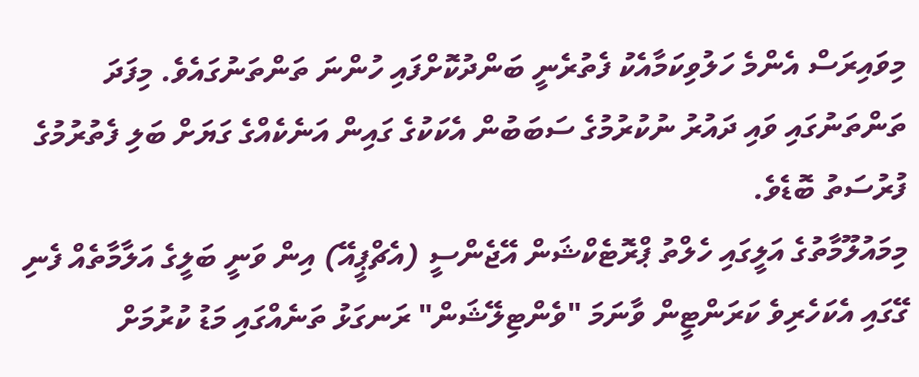މިވައިރަސް އެންމެ ހަލުވިކަމާއެކު ފެތުރެނީ ބަންދުކޮށްފައި ހުންނަ ތަންތަނުގައެވެ. މިފަދަ ތަންތަނުގައި ވައި ދައުރު ނުކުރުމުގެ ސަބަބުން އެކަކުގެ ގައިން އަނެކެއްގެ ގަޔަށް ބަލި ފެތުރުމުގެ ފުރުސަތު ބޮޑެވެ.
މިމައުލޫމާތުގެ އަލީގައި ހެލްތު ޕްރޮޓެކްޝަން އޭޖެންސީ (އެޗްޕީއޭ) އިން ވަނީ ބަލީގެ އަލާމާތެއް ފެނި ގޭގައި އެކަހެރިވެ ކަރަންޓީން ވާނަމަ "ވެންޓިލޭޝަން" ރަނގަޅު ތަނެއްގައި މަޑު ކުރުމަށް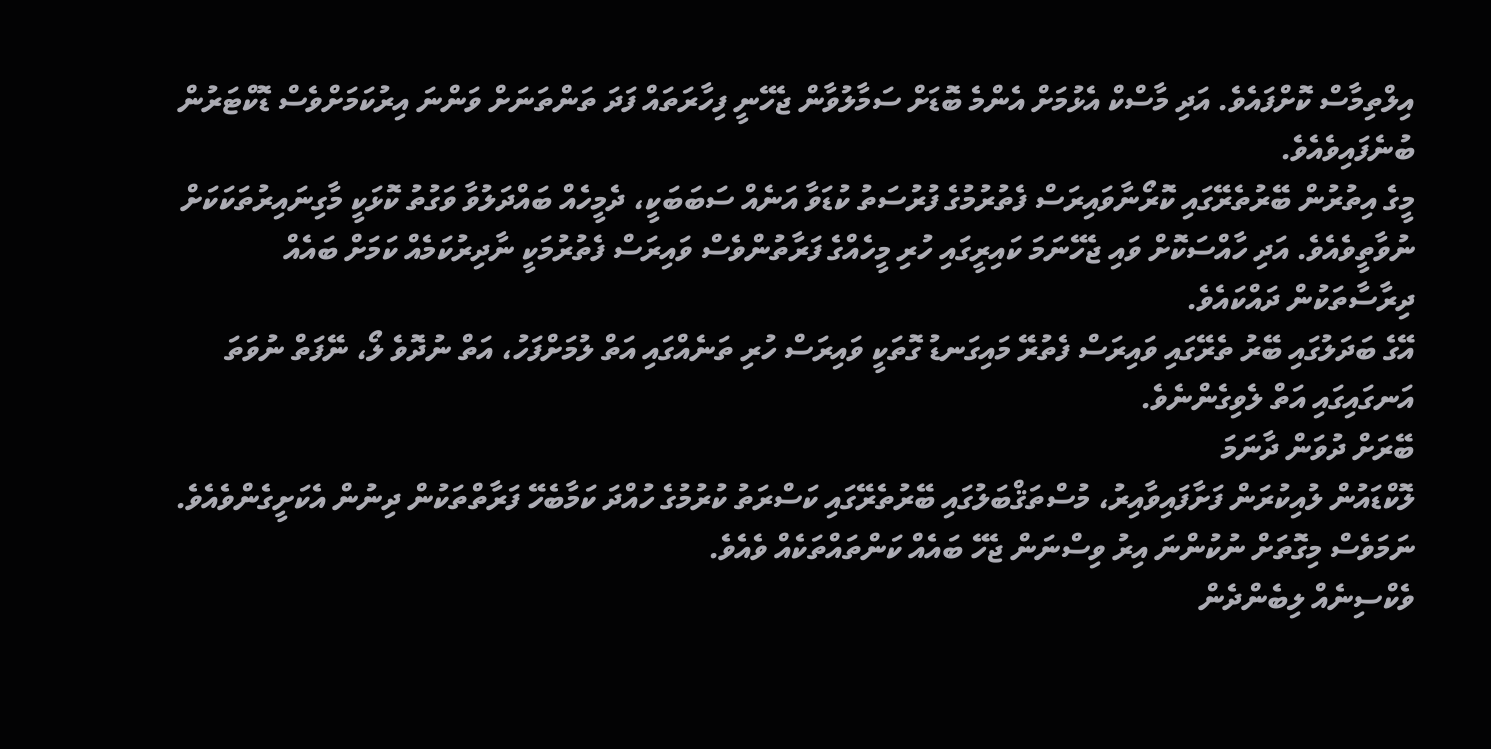އިލްތިމާސް ކޮށްފައެވެ. އަދި މާސްކް އެޅުމަށް އެންމެ ބޮޑަށް ސަމާލުވާން ޖެހޭނީ ފިހާރަތައް ފަދަ ތަންތަނަށް ވަންނަ އިރުކަމަށްވެސް ޑޮކްޓަރުން ބުނެފައިވެއެވެ.
މީގެ އިތުރުން ބޭރުތެރޭގައި ކޮރޯނާވައިރަސް ފެތުރުމުގެ ފުރުސަތު ކުޑަވާ އަނެއް ސަބަބަކީ، ދެމީހެއް ބައްދަލުވާ ވަގުތު ކޮޅަކީ މާގިނައިރުތަކަކަށް ނުވާތީވެއެވެ. އަދި ހާއްސަކޮށް ވައި ޖެހޭނަމަ ކައިރީގައި ހުރި މީހެއްގެ ފަރާތުންވެސް ވައިރަސް ފެތުރުމަކީ ނާދިރުކަމެއް ކަމަށް ބައެއް ދިރާސާތަކުން ދައްކައެވެ.
އޭގެ ބަދަލުގައި ބޭރު ތެރޭގައި ވައިރަސް ފެތުރޭ މައިގަނޑު ގޮތަކީ ވައިރަސް ހުރި ތަނެއްގައި އަތް ލުމަށްފަހު، އަތް ނުދޮވެ ލޯ، ނޭފަތް ނުވަތަ އަނގައިގައި އަތް ލެވިގެންނެވެ.
ބޭރަށް ދުވަން ދާނަމަ
ލޮކްޑައުން ލުއިކުރަން ފަށާފައިވާއިރު، މުސްތަޤްބަލުގައި ބޭރުތެރޭގައި ކަސްރަތު ކުރުމުގެ ހުއްދަ ކަމާބެހޭ ފަރާތްތަކުން ދިނުން އެކަށީގެންވެއެވެ. ނަމަވެސް މިގޮތަށް ނުކުންނަ އިރު ވިސްނަން ޖެހޭ ބައެއް ކަންތައްތަކެއް ވެއެވެ.
ވެކްސިނެއް ލިބެންދެން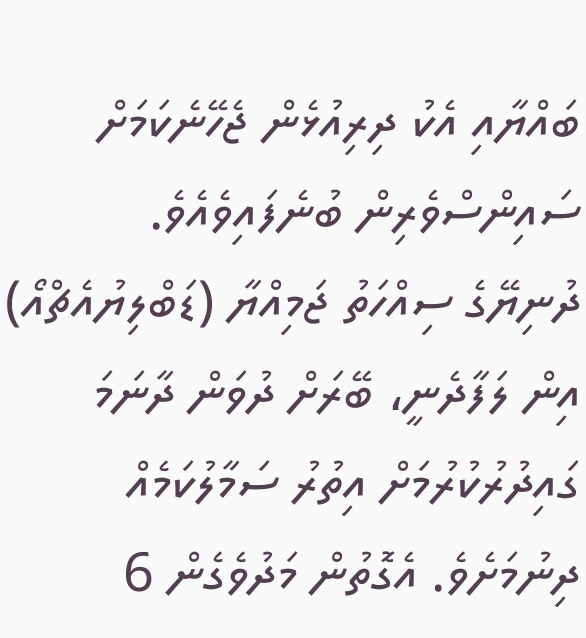ބައްޔާއި އެކު ދިރިއުޅެން ޖެހޭނެކަމަށް ސައިންސްވެރިން ބުނެފައިވެއެވެ.
ދުނިޔޭގެ ސިއްހަތު ޖަމިއްޔާ (ޑަބްލިޔުއެޗްއޯ) އިން ލަފާދެނީ، ބޭރަށް ދުވަން ދާނަމަ ގައިދުރުކުރުމަށް އިތުރު ސަމާލުކަމެއް ދިނުމަށެވެ. އެގޮތުން މަދުވެގެން 6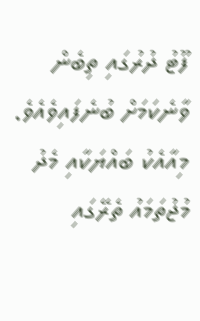ފޫޓު ދުރުގައި ތިބެން ވާނެކަމަށް ބުނެފައިވެއެވެ.
މިއާއެކު ބައްޔަކާއި މެދު މުޖުތަމައު ތެރޭގައި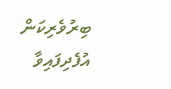ބިރުވެރިކަން އުފެދިފައިވާ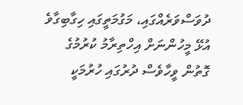ދުވަސްވަރެއްގައި، މަގުމަތީގައި ހިގާބިގާވެ އުޅޭ މީހުންނަށް އިހްތިރާމު ކުރުމުގެ ގޮތުން ވީހާވެސް ދުރުގައި ހުރުމަކީ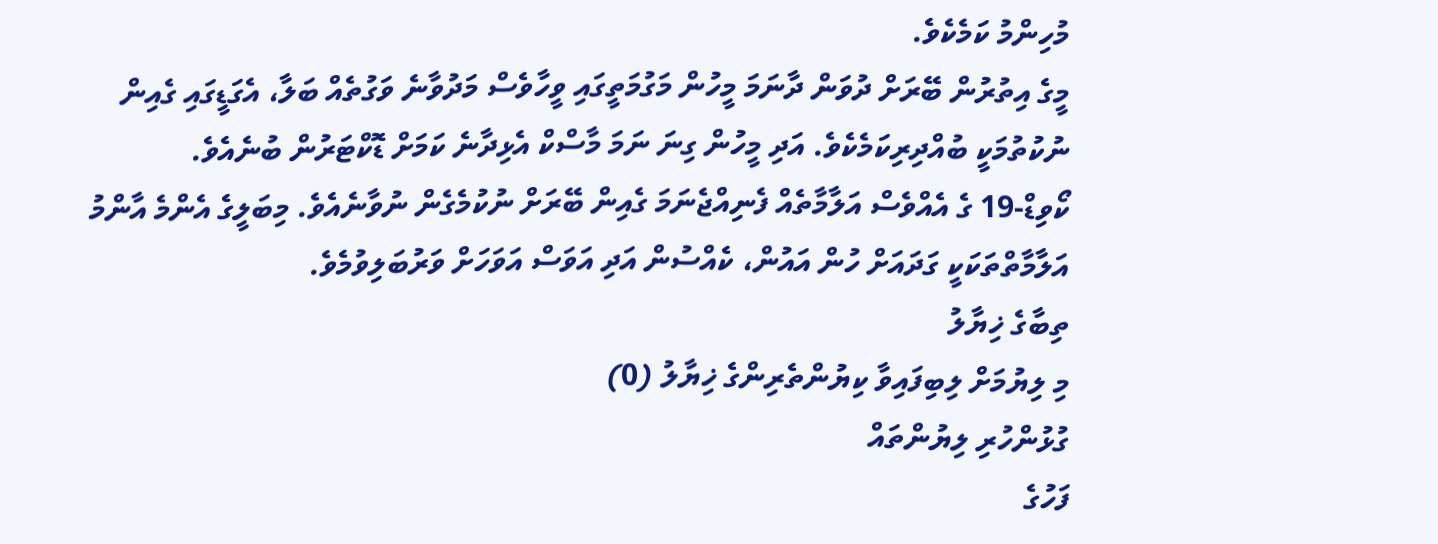މުހިންމު ކަމެކެވެ.
މީގެ އިތުރުން ބޭރަށް ދުވަން ދާނަމަ މީހުން މަގުމަތީގައި ވީހާވެސް މަދުވާނެ ވަގުތެއް ބަލާ، އެގަޑީގައި ގެއިން ނުކުތުމަކީ ބުއްދިރިކަމެކެވެ. އަދި މީހުން ގިނަ ނަމަ މާސްކް އެޅިދާނެ ކަމަށް ޑޮކްޓަރުން ބުނެއެވެ.
ކޯވިޑް-19 ގެ އެއްވެސް އަލާމާތެއް ފެނިއްޖެނަމަ ގެއިން ބޭރަށް ނުކުމެގެން ނުވާނެއެވެ. މިބަލީގެ އެންމެ އާންމު އަލާމާތްތަކަކީ ގަދައަށް ހުން އައުން، ކެއްސުން އަދި އަވަސް އަވަހަށް ވަރުބަލިވުމެވެ.
ތިބާގެ ޚިޔާލު
މި ލިޔުމަށް ލިބިފައިވާ ކިޔުންތެރިންގެ ޚިޔާލު (0)
ގުޅުންހުރި ލިޔުންތައް
ފަހުގެ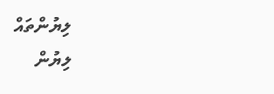ލިޔުންތައް
ލިޔުން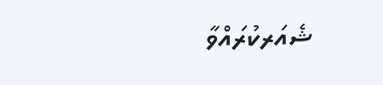ޝެއަރކުރައްވާ